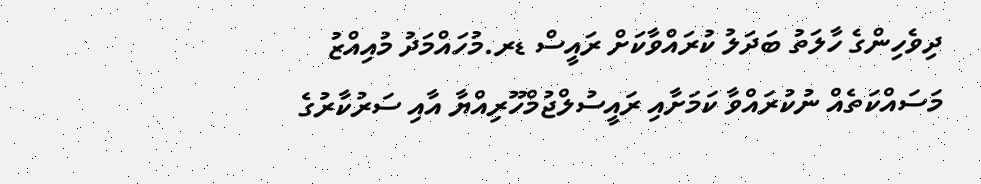ދިވެހިންގެ ހާލަތު ބަދަލު ކުރައްވާކަށް ރައީސް ޑރ.މުހައްމަދު މުއިއްޒު މަސައްކަތެއް ނުކުރައްވާ ކަމަށާއި ރައީސުލްޖުމްހޫރިއްޔާ އާއި ސަރުކާރުގެ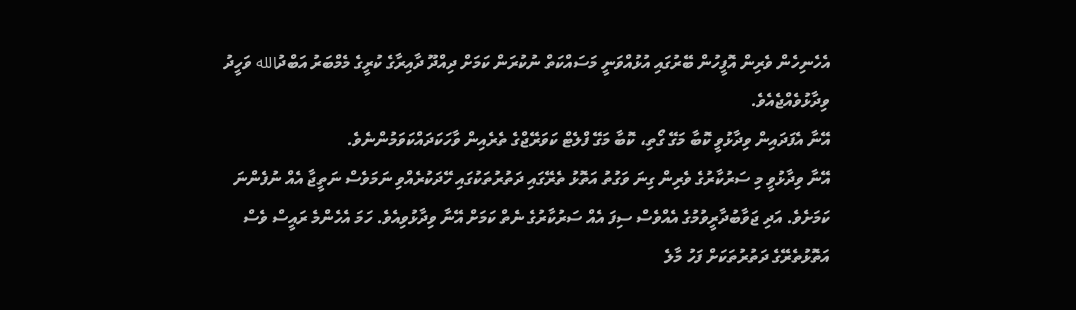އެހެނިހެން ވެރިން އޮފީހުން ބޭރުގައި އުޅުއްވަނީ މަސައްކަތް ނުކުރަން ކަމަށް ދިއްދޫ ދާއިރާގެ ކުރީގެ މެމްބަރު އަބްދުالله ވަހީދު ވިދާޅުވެއްޖެއެވެ.
އޭނާ އެފަދައިން ވިދާޅުވީ ކޮބާ މަގޭ ގޯތި، ކޮބާ މަގޭ ފްލެޓް ކަވަރޭޖްގެ ތެރެއިން ވާހަކަދައްކަވަމުންނެވެ.
އޭނާ ވިދާޅުވީ މި ސަރުކާރުގެ ވެރިން ގިނަ ވަގުތު އަތޮޅު ތެރޭގައި ދަތުރުތަކުގައި ހޭދަކުރެއްވި ނަމަވެސް ނަތީޖާ އެއް ނުފެންނަ ކަމަށެވެ. އަދި ޖަވާބުދާރީވުމުގެ އެއްވެސް ސިފަ އެއް ސަރުކާރުގެ ނެތް ކަމަށް އޭނާ ވިދާޅުވިއެވެ. ހަމަ އެހެންމެ ރައީސް ވެސް އަތޮޅުތެރޭގެ ދަތުރުތަކަށް ފަހު މާލެ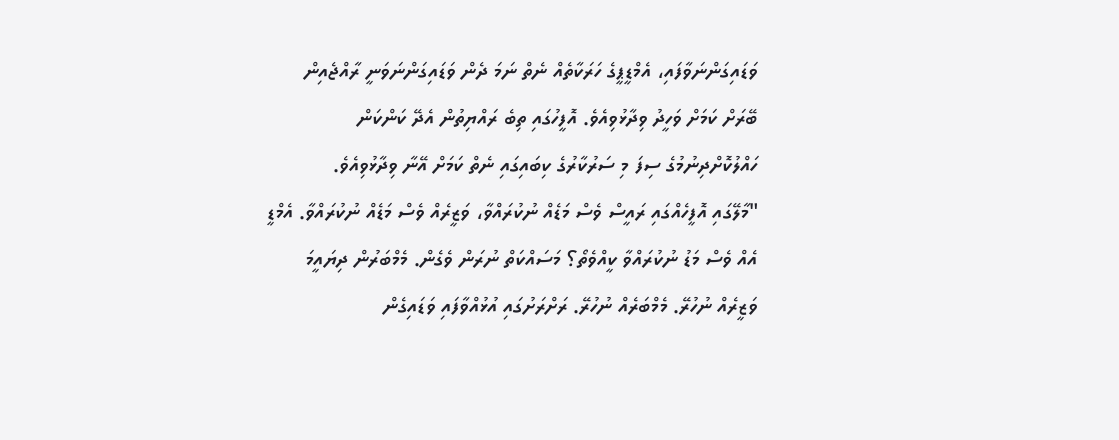ވަޑައިގަންނަވާފައި، އެމްޑީޕީގެ ހަރަކާތެއް ނެތް ނަމަ ދެން ވަޑައިގަންނަވަނީ ރާއްޖެއިން ބޭރަށް ކަމަށް ވަހީދު ވިދާޅުވިއެވެ. އޮފީހުގައި ތިބެ ރައްޔިތުން އެދޭ ކަންކަން ހައްލުކޮށްދިނުމުގެ ސިފަ މި ސަރުކާރުގެ ކިބައިގައި ނެތް ކަމަށް އޭނާ ވިދާޅުވިއެވެ.
"މާލޭގައި އޮފީހެއްގައި ރައީސް ވެސް މަޑެއް ނުކުރައްވާ، ވަޒީރެއް ވެސް މަޑެއް ނުކުރައްވާ. އެމްޑީ އެއް ވެސް މަޑު ނުކުރައްވާ ކީއްވެތޯ؟ މަސައްކަތް ނުރަން ވެގެން. މެމްބަރުން ދިޔައީމަ ވަޒީރެއް ނުހުރޭ. މެމްބަރެއް ނުހުރޭ. ރަށްރަށުގައި އުޅުއްވާފައި ވަޑައިގެން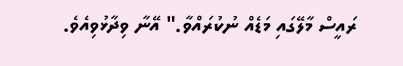ރައީސް މާލޭގައި މަޑެއް ނުކުރައްވާ." އޭނާ ވިދާޅުވިއެވެ.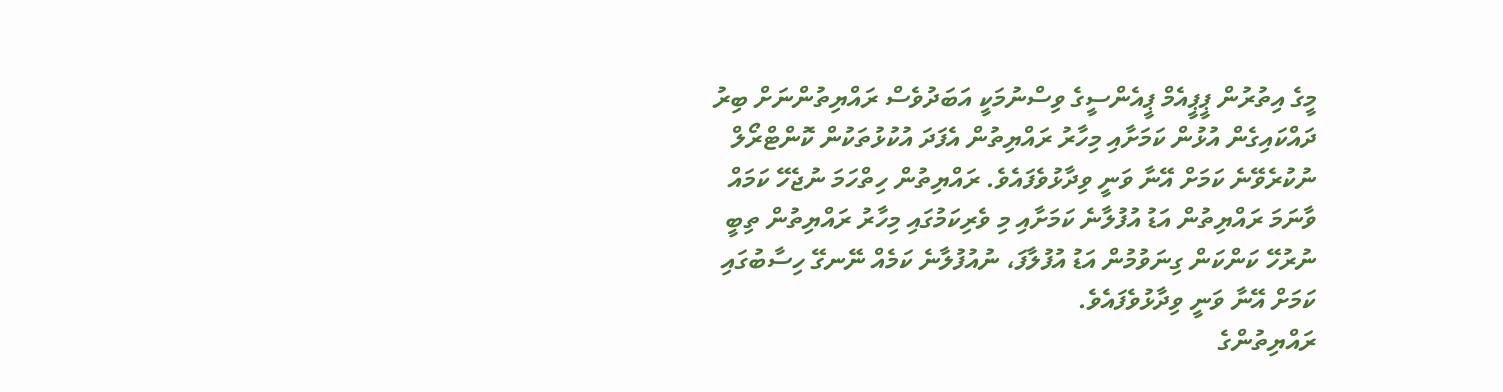މީގެ އިތުރުން ޕީޕީއެމް ޕީއެންސީގެ ވިސްނުމަކީ އަބަދުވެސް ރައްޔިތުންނަށް ބިރު ދައްކައިގެން އުޅުން ކަމަށާއި މިހާރު ރައްޔިތުން އެފަދަ އުކުޅުތަކުން ކޮންޓްރޯލް ނުކުރެވޭނެ ކަމަށް އޭނާ ވަނީ ވިދާޅުވެފައެވެ. ރައްޔިތުން ހިތްހަމަ ނުޖެހޭ ކަމައް ވާނަމަ ރައްޔިތުން އަޑު އުފުލާނެ ކަމަށާއި މި ވެރިކަމުގައި މިހާރު ރައްޔިތުން ތިބީ ނުރުހޭ ކަންކަން ގިނަވުމުން އަޑު އުފުލާފަ، ނުއުފުލާނެ ކަމެއް ނޭނގޭ ހިސާބުގައި ކަމަށް އޭނާ ވަނީ ވިދާޅުވެފައެވެ.
ރައްޔިތުންގެ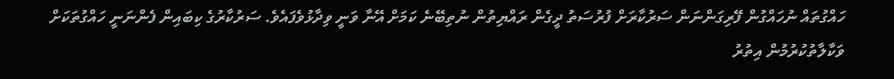ހައްގުތައް ނުހައްގުން ފޭރިގަންނަން ސަރުކާރަށް ފުރުސަތު ދީގެން ރައްޔިތުން ނުތިބޭނެ ކަމަށް އޭނާ ވަނީ ވިދާޅުވެފައެވެ. ސަރުކާރުގެ ކިބައިން ފެންނަނީ ހައްގުތަކަށް ވަކާލާތުކުރުމުން އިތުރު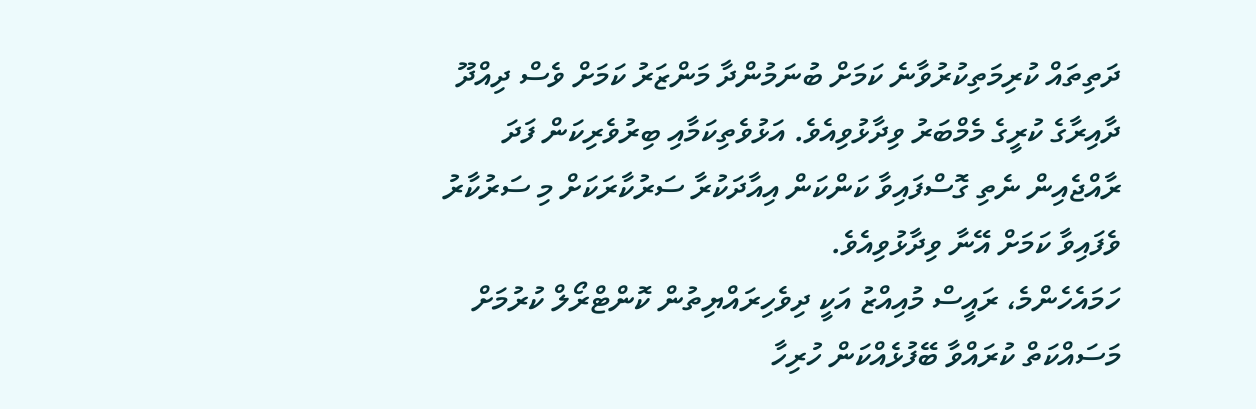ދަތިތައް ކުރިމަތިކުރުވާނެ ކަމަށް ބުނަމުންދާ މަންޒަރު ކަމަށް ވެސް ދިއްދޫ ދާއިރާގެ ކުރީގެ މެމްބަރު ވިދާޅުވިއެވެ. އަޅުވެތިކަމާއި ބިރުވެރިކަން ފަދަ ރާއްޖެއިން ނެތި ގޮސްފައިވާ ކަންކަން އިއާދަކުރާ ސަރުކާރަކަށް މި ސަރުކާރު ވެފައިވާ ކަމަށް އޭނާ ވިދާޅުވިއެވެ.
ހަމައެހެންމެ، ރައީސް މުއިއްޒު އަކީ ދިވެހިރައްޔިތުން ކޮންޓްރޯލް ކުރުމަށް މަސައްކަތް ކުރައްވާ ބޭފުޅެއްކަން ހުރިހާ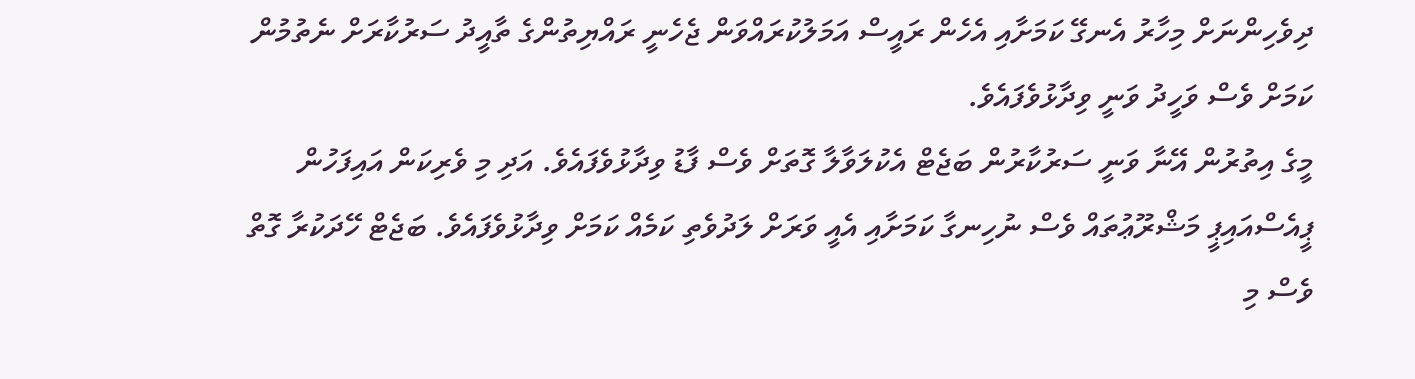ދިވެހިންނަށް މިހާރު އެނގޭ ކަމަށާއި އެހެން ރައީސް އަމަލުކުރައްވަން ޖެހެނީ ރައްޔިތުންގެ ތާއީދު ސަރުކާރަށް ނެތުމުން ކަމަށް ވެސް ވަހީދު ވަނީ ވިދާޅުވެފައެވެ.
މީގެ އިތުރުން އޭނާ ވަނީ ސަރުކާރުން ބަޖެޓް އެކުލަވާލާ ގޮތަށް ވެސް ފާޑު ވިދާޅުވެފައެވެ. އަދި މި ވެރިކަން އައިފަހުން ޕީއެސްއައިޕީ މަޝްރޫޢުތައް ވެސް ނުހިނގާ ކަމަށާއި އެއީ ވަރަށް ލަދުވެތި ކަމެއް ކަމަށް ވިދާޅުވެފައެވެ. ބަޖެޓް ހޭދަކުރާ ގޮތް ވެސް މި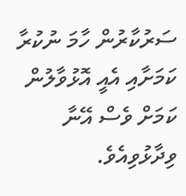ސަރުކާރުން ހާމަ ނުކުރާ ކަމަށާއި އެއީ އޮޅުވާލުން ކަމަށް ވެސް އޭނާ ވިދާޅުވިއެވެ.